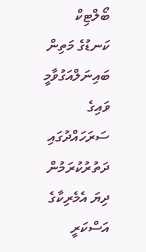ބޯލްޓިކް ކަނޑުގެ މަތިން ބައިނަލްއަގުވާމީ ވައިގެ ސަރަހައްދުގައި ދަތުރުކުރަމުން ދިޔަ އެމެރިކާގެ އަސްކަރީ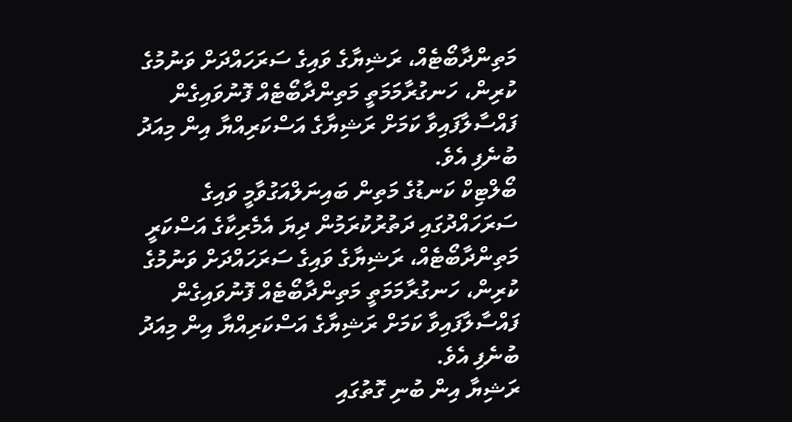މަތިންދާބޯޓެއް، ރަޝިޔާގެ ވައިގެ ސަރަހައްދަށް ވަނުމުގެ ކުރިން، ހަނގުރާމަމަތީ މަތިންދާބޯޓެއް ފޮނުވައިގެން ފައްސާލާފައިވާ ކަމަށް ރަޝިޔާގެ އަސްކަރިއްޔާ އިން މިއަދު ބުނެފި އެވެ.
ބޯލްޓިކް ކަނޑުގެ މަތިން ބައިނަލްއަގުވާމީ ވައިގެ ސަރަހައްދުގައި ދަތުރުކުރަމުން ދިޔަ އެމެރިކާގެ އަސްކަރީ މަތިންދާބޯޓެއް، ރަޝިޔާގެ ވައިގެ ސަރަހައްދަށް ވަނުމުގެ ކުރިން، ހަނގުރާމަމަތީ މަތިންދާބޯޓެއް ފޮނުވައިގެން ފައްސާލާފައިވާ ކަމަށް ރަޝިޔާގެ އަސްކަރިއްޔާ އިން މިއަދު ބުނެފި އެވެ.
ރަޝިޔާ އިން ބުނި ގޮތުގައި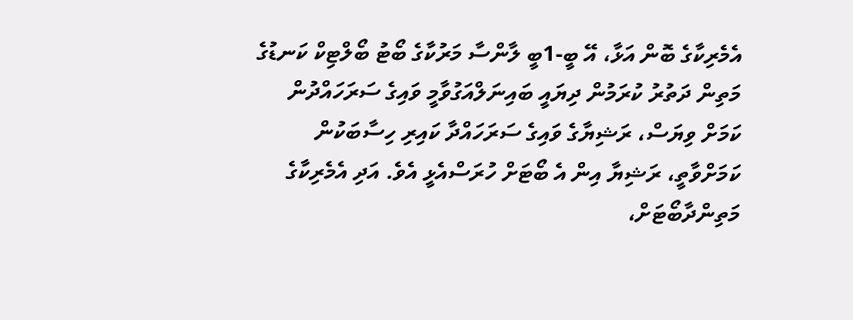އެމެރިކާގެ ބޮން އަޅާ، އޭ ބީ-1ބީ ލާންސާ މަރުކާގެ ބޯޓު ބޯލްޓިކް ކަނޑުގެ މަތިން ދަތުރު ކުރަމުން ދިޔައީ ބައިނަލްއަގުވާމީ ވައިގެ ސަރަހައްދުން ކަމަށް ވިޔަސް، ރަޝިޔާގެ ވައިގެ ސަރަހައްދާ ކައިރި ހިސާބަކުން ކަމަށްވާތީ، ރަޝިޔާ އިން އެ ބޯޓަށް ހުރަސްއެޅީ އެވެ. އަދި އެމެރިކާގެ މަތިންދާބޯޓަށް،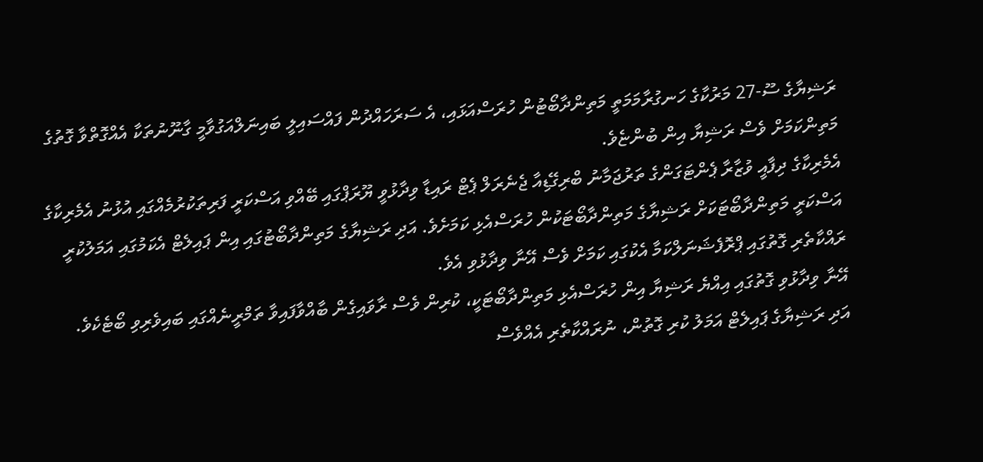ރަޝިޔާގެ ސޫ-27 މަރުކާގެ ހަނގުރާމަމަތީ މަތިންދާބޯޓުން ހުރަސްއަޅައި، އެ ސަރަހައްދުން ފައްސައިލީ ބައިނަލްއަގުވާމީ ގާނޫނުތަކާ އެއްގޮތްވާ ގޮތުގެ މަތިންކަމަށް ވެސް ރަޝިޔާ އިން ބުންޏެވެ.
އެމެރިކާގެ ދިފާއީ ވުޒާރާ ޕެންޓަގަންގެ ތަރުޖަމާނު ބްރިގޭޑިއާ ޖެނެރަލް ޕެޓް ރައިޑާ ވިދާޅުވީ ޔޫރަޕްގައި ބޭއްވި އަސްކަރީ ފަރިތަކުރުމެއްގައި އުޅުނު އެމެރިކާގެ އަސްކަރީ މަތިންދާބޯޓަކަށް ރަޝިޔާގެ މަތިންދާބޯޓަކުން ހުރަސްއެޅި ކަމަށެވެ. އަދި ރަޝިޔާގެ މަތިންދާބޯޓުގައި އިން ޕައިލެޓް އެކަމުގައި އަމަލުކުރީ ރައްކާތެރި ގޮތުގައި ޕްރޮފެޝަނަލްކަމާ އެކުގައި ކަމަށް ވެސް އޭނާ ވިދާޅުވި އެވެ.
އޭނާ ވިދާޅުވި ގޮތުގައި އިއްޔެ ރަޝިޔާ އިން ހުރަސްއެޅި މަތިންދާބޯޓަކީ، ކުރިން ވެސް ރާވައިގެން ބާއްވާފައިވާ ތަމްރީނެއްގައި ބައިވެރިވި ބޯޓެކެވެ. އަދި ރަޝިޔާގެ ޕައިލެޓް އަމަލު ކުރި ގޮތުން، ނުރައްކާތެރި އެއްވެސް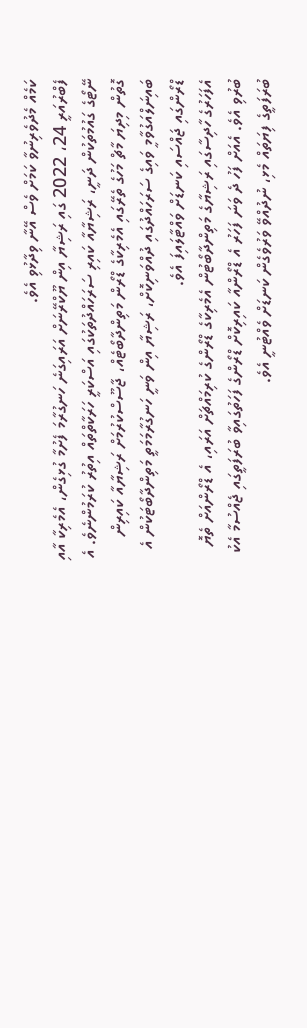ކަމެއް މެދުވެރިނުވާ ކަމަށް ވެސް އޭނާ ވިދާޅުވި އެވެ.
ފެބްރުއަރީ 24، 2022 ގައި ރަޝިޔާ އިން ޔޫކްރޭނަށް އަރައިގަނެ ހަނގުރާމަ ފެށުމާ ގުޅިގެން، އެމެރިކާ އާއި ނޭޓޯގެ ގައުމުތަކުން ދަނީ، ރަޝިޔާއާ ކައިރި ސަރަހައްދުތަކުގައި އަސްކަރީ ހަރަކާތްތައް އިތުރު ކުރަމުންނެވެ. އެ ގޮތުން މިދިޔަ މާޗް މަހުގެ ތެރޭގައި އެމެރިކާގެ ޑްރޯން މަތިންދާބޯޓެއް، ޖާސޫސްކުރުމަށް ރަޝިޔާއާ ކައިރިން ބައިނަލްއަގުވާމީ ވައިގެ ސަރަހައްދުގައި ދުއްވަނިކޮށް، ރަޝިޔާ އިން ވަނީ ހަނގުރާމަމަތީ މަތިންދާބޯޓަކުން އެ ޑްރޯންގައި ޖައްސައި ކަނޑަށް ވައްޓާލައިފަ އެވެ.
އެފަހަރުގެ ހާދިސާގައި ރަޝިޔާގެ މަތިންދާބޯޓުން އެމެރިކާގެ ޑްރޯންގެ ކުރިމައްޗަށް އަރައި، އެ ޑްރޯންއަށް ތެޔޮ ބުރުވި އެވެ. އެއަށް ފަހު ދެ ވަނަ ފަހަރު އެ ޑްރޯންއާ ކައިރިކޮށް ޑްރޯންގެ ފަހަތުގައިވާ ބުރަފަތީގައި ޖެއްސުމާ އެކު ބުރަފަތީގެ ފިޔަތައް މެޅި، ނުދުއްވޭ ވަރުވެގެން ކަނޑަށް ވެއްޓުނީ އެވެ.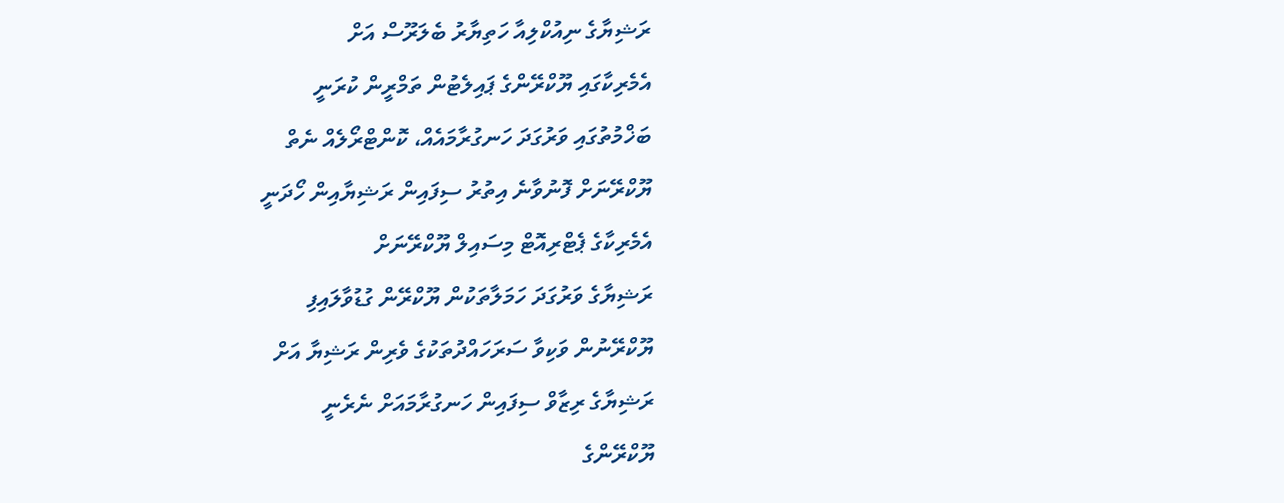ރަޝިޔާގެ ނިއުކްލިއާ ހަތިޔާރު ބެލަރޫސް އަށް
އެމެރިކާގައި ޔޫކްރޭންގެ ޕައިލެޓުން ތަމްރީން ކުރަނީ
ބަޚްމުތުގައި ވަރުގަދަ ހަނގުރާމައެއް، ކޮންޓްރޯލެއް ނެތް
ޔޫކްރޭނަށް ފޮނުވާނެ އިތުރު ސިފައިން ރަޝިޔާއިން ހޯދަނީ
އެމެރިކާގެ ޕެޓްރިއޮޓް މިސައިލް ޔޫކްރޭނަށް
ރަޝިޔާގެ ވަރުގަދަ ހަމަލާތަކުން ޔޫކްރޭން ގުޑުވާލައިފި
ޔޫކްރޭނުން ވަކިވާ ސަރަހައްދުތަކުގެ ވެރިން ރަޝިޔާ އަށް
ރަޝިޔާގެ ރިޒާވް ސިފައިން ހަނގުރާމައަށް ނެރެނީ
ޔޫކްރޭންގެ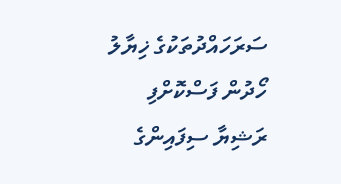ސަރަހައްދުތަކުގެ ޚިޔާލު ހޯދުން ފަސްކޮށްފި
ރަޝިޔާ ސިފައިންގެ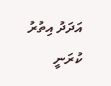އަދަދު އިތުރު ކުރަނީ